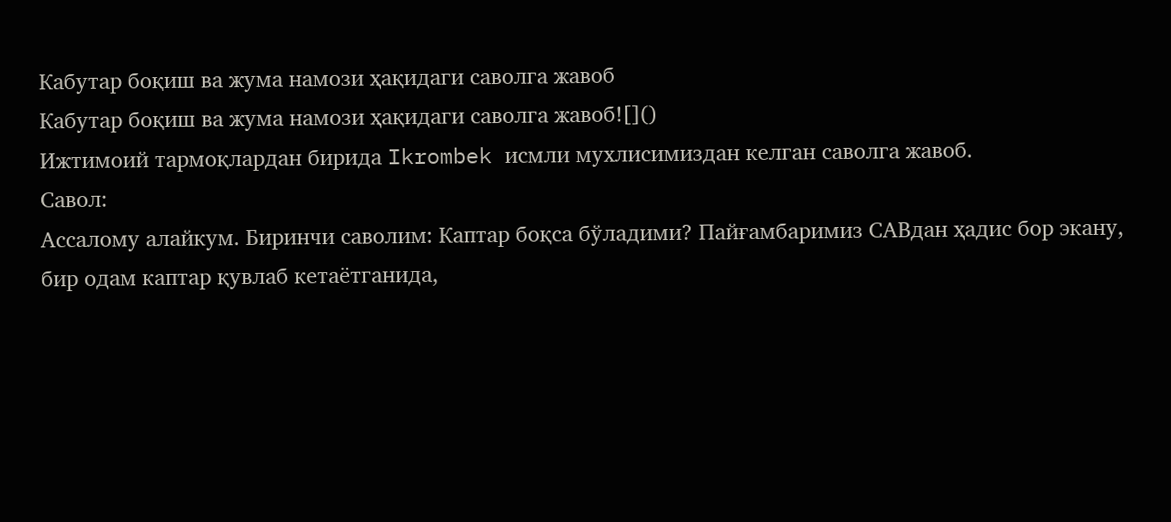Кабутар боқиш ва жума намози ҳақидаги саволга жавоб
Кабутар боқиш ва жума намози ҳақидаги саволга жавоб![]()
Ижтимоий тармоқлардан бирида Ikrombek исмли мухлисимиздан келган саволга жавоб.
Савол:
Ассалому алайкум. Биринчи саволим: Каптар боқса бўладими? Пайғамбаримиз САВдан ҳадис бор экану, бир одам каптар қувлаб кетаётганида,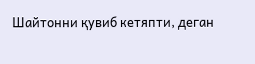Шайтонни қувиб кетяпти, деган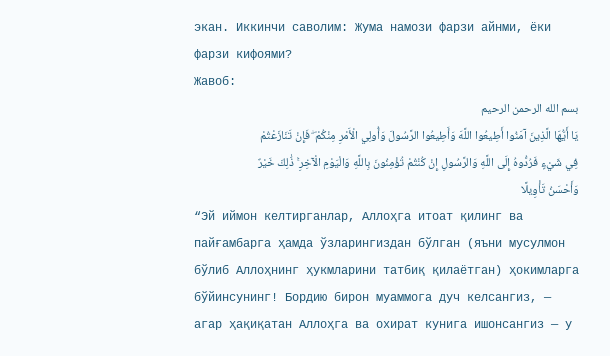экан. Иккинчи саволим: Жума намози фарзи айнми, ёки фарзи кифоями?
Жавоб:
بسم الله الرحمن الرحيم
يَا أَيُّهَا الَّذِينَ آمَنُوا أَطِيعُوا اللَّهَ وَأَطِيعُوا الرَّسُولَ وَأُولِي الْأَمْرِ مِنْكُمْ ۖ فَإِنْ تَنَازَعْتُمْ فِي شَيْءٍ فَرُدُّوهُ إِلَى اللَّهِ وَالرَّسُولِ إِنْ كُنْتُمْ تُؤْمِنُونَ بِاللَّهِ وَالْيَوْمِ الْآخِرِ ۚ ذَٰلِكَ خَيْرٌ وَأَحْسَنُ تَأْوِيلًا
“Эй иймон келтирганлар, Аллоҳга итоат қилинг ва пайғамбарга ҳамда ўзларингиздан бўлган (яъни мусулмон бўлиб Аллоҳнинг ҳукмларини татбиқ қилаётган) ҳокимларга бўйинсунинг! Бордию бирон муаммога дуч келсангиз, — агар ҳақиқатан Аллоҳга ва охират кунига ишонсангиз — у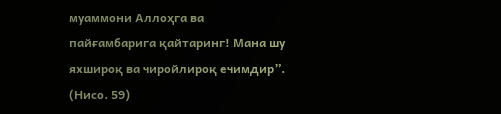муаммони Аллоҳга ва пайғамбарига қайтаринг! Мана шу яхшироқ ва чиройлироқ ечимдир”. (Нисо. 59)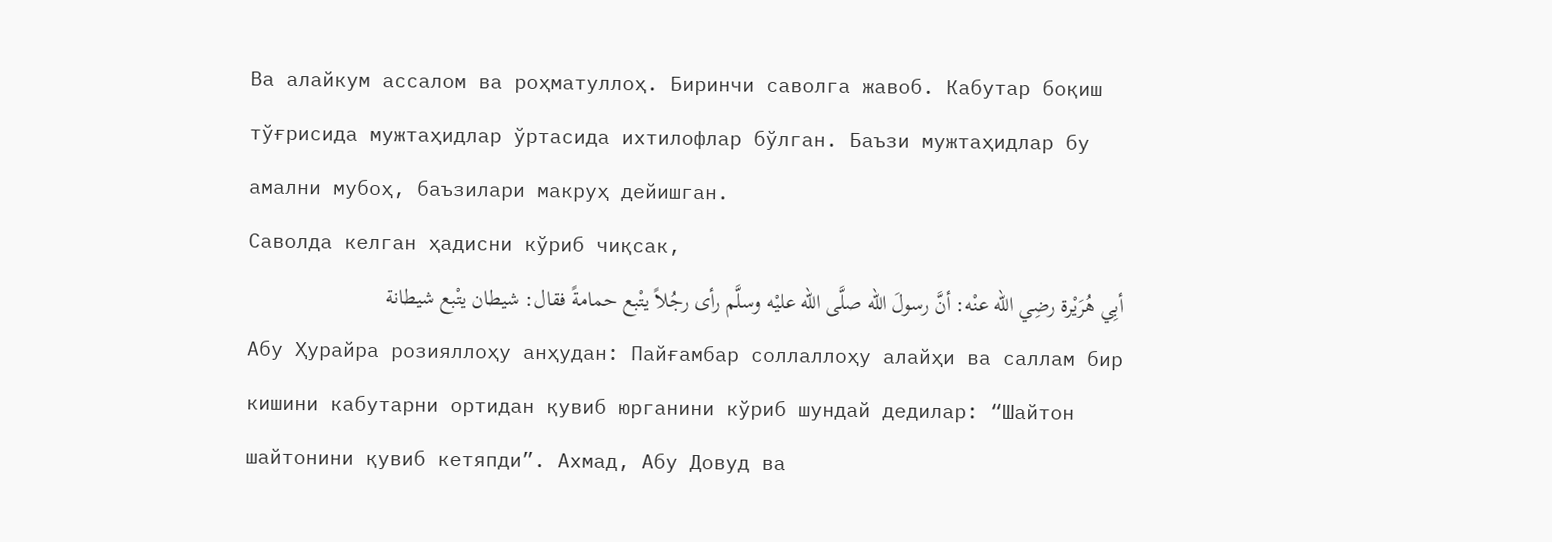Ва алайкум ассалом ва роҳматуллоҳ. Биринчи саволга жавоб. Кабутар боқиш тўғрисида мужтаҳидлар ўртасида ихтилофлар бўлган. Баъзи мужтаҳидлар бу амални мубоҳ, баъзилари макруҳ дейишган.
Саволда келган ҳадисни кўриб чиқсак,
أبِي هُرَيْرة رضِي الله عنْه: أنَّ رسولَ الله صلَّى الله عليْه وسلَّم رأى رجُلاً يتْبع حمامةً فقال: شيطان يتْبع شيطانة
Абу Ҳурайра розияллоҳу анҳудан: Пайғамбар соллаллоҳу алайҳи ва саллам бир кишини кабутарни ортидан қувиб юрганини кўриб шундай дедилар: “Шайтон шайтонини қувиб кетяпди”. Ахмад, Абу Довуд ва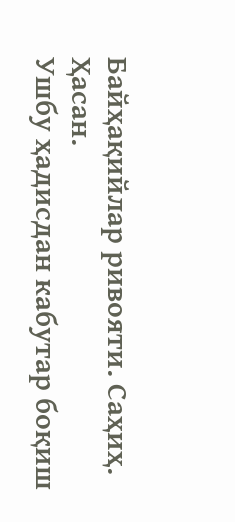Байҳақийлар ривояти. Саҳиҳ. Ҳасан.
Ушбу ҳадисдан кабутар боқиш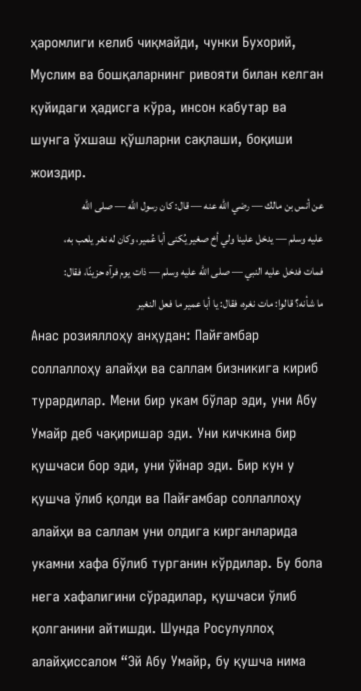ҳаромлиги келиб чиқмайди, чунки Бухорий, Муслим ва бошқаларнинг ривояти билан келган қуйидаги ҳадисга кўра, инсон кабутар ва шунга ўхшаш қўшларни сақлаши, боқиши жоиздир.
عن أنس بن مالك — رضي الله عنه — قال: كان رسول الله — صلى الله عليه وسلم — يدخل علينا ولي أخ صغير يُكنى أبا عُمير، وكان له نغر يلعب به، فمات فدخل عليه النبي — صلى الله عليه وسلم — ذات يوم فرآه حزينًا، فقال: ما شأنه؟ قالوا: مات نغره، فقال: يا أبا عمير ما فعل النغير
Анас розияллоҳу анҳудан: Пайғамбар соллаллоҳу алайҳи ва саллам бизникига кириб турардилар. Мени бир укам бўлар эди, уни Абу Умайр деб чақиришар эди. Уни кичкина бир қушчаси бор эди, уни ўйнар эди. Бир кун у қушча ўлиб қолди ва Пайғамбар соллаллоҳу алайҳи ва саллам уни олдига кирганларида укамни хафа бўлиб турганин кўрдилар. Бу бола нега хафалигини сўрадилар, қушчаси ўлиб қолганини айтишди. Шунда Росулуллоҳ алайҳиссалом “Эй Абу Умайр, бу қушча нима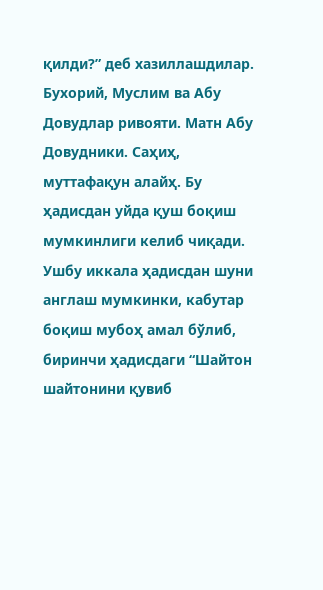қилди?” деб хазиллашдилар. Бухорий, Муслим ва Абу Довудлар ривояти. Матн Абу Довудники. Саҳиҳ, муттафақун алайҳ. Бу ҳадисдан уйда қуш боқиш мумкинлиги келиб чиқади.
Ушбу иккала ҳадисдан шуни англаш мумкинки, кабутар боқиш мубоҳ амал бўлиб, биринчи ҳадисдаги “Шайтон шайтонини қувиб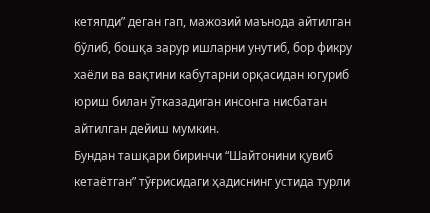кетяпди” деган гап, мажозий маънода айтилган бўлиб, бошқа зарур ишларни унутиб, бор фикру хаёли ва вақтини кабутарни орқасидан югуриб юриш билан ўтказадиган инсонга нисбатан айтилган дейиш мумкин.
Бундан ташқари биринчи “Шайтонини қувиб кетаётган” тўғрисидаги ҳадиснинг устида турли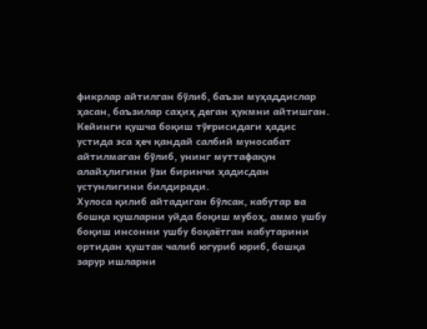фикрлар айтилган бўлиб, баъзи муҳаддислар ҳасан, баъзилар саҳиҳ деган ҳукмни айтишган. Кейинги қушча боқиш тўғрисидаги ҳадис устида эса ҳеч қандай салбий муносабат айтилмаган бўлиб, унинг муттафақун алайҳлигини ўзи биринчи ҳадисдан устунлигини билдиради.
Хулоса қилиб айтадиган бўлсак, кабутар ва бошқа қушларни уйда боқиш мубоҳ, аммо ушбу боқиш инсонни ушбу боқаётган кабутарини ортидан ҳуштак чалиб югуриб юриб, бошқа зарур ишларни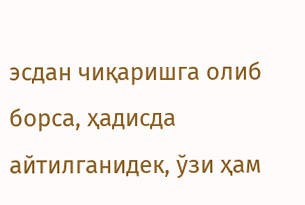эсдан чиқаришга олиб борса, ҳадисда айтилганидек, ўзи ҳам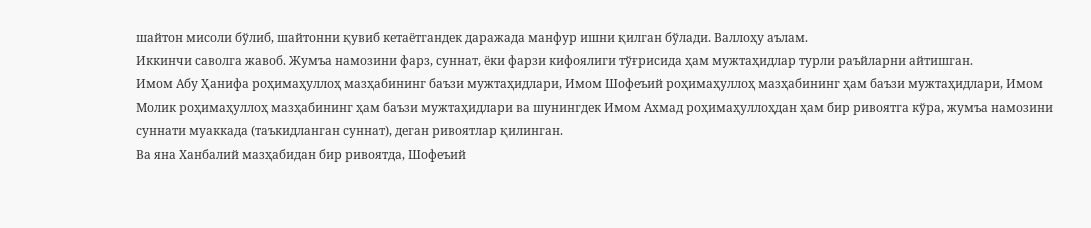шайтон мисоли бўлиб, шайтонни қувиб кетаётгандек даражада манфур ишни қилган бўлади. Валлоҳу аълам.
Иккинчи саволга жавоб. Жумъа намозини фарз, суннат, ёки фарзи кифоялиги тўғрисида ҳам мужтаҳидлар турли раъйларни айтишган.
Имом Абу Ҳанифа роҳимаҳуллоҳ мазҳабининг баъзи мужтаҳидлари, Имом Шофеъий роҳимаҳуллоҳ мазҳабининг ҳам баъзи мужтаҳидлари, Имом Молик роҳимаҳуллоҳ мазҳабининг ҳам баъзи мужтаҳидлари ва шунингдек Имом Ахмад роҳимаҳуллоҳдан ҳам бир ривоятга кўра, жумъа намозини суннати муаккада (таъкидланган суннат), деган ривоятлар қилинган.
Ва яна Ханбалий мазҳабидан бир ривоятда, Шофеъий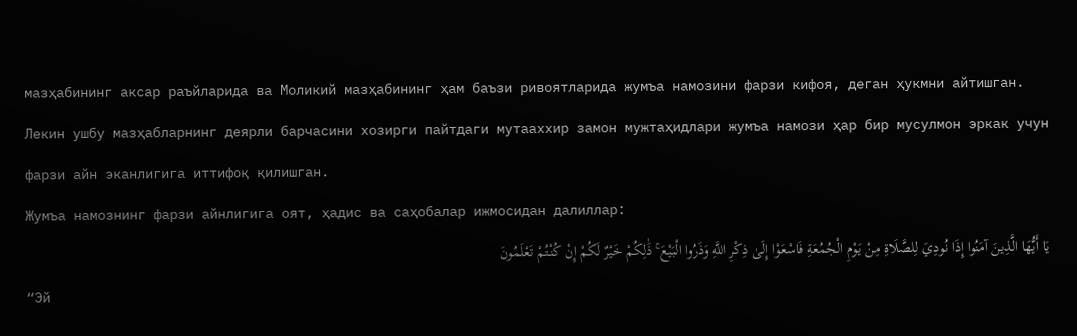мазҳабининг аксар раъйларида ва Моликий мазҳабининг ҳам баъзи ривоятларида жумъа намозини фарзи кифоя, деган ҳукмни айтишган.
Лекин ушбу мазҳабларнинг деярли барчасини хозирги пайтдаги мутааххир замон мужтаҳидлари жумъа намози ҳар бир мусулмон эркак учун фарзи айн эканлигига иттифоқ қилишган.
Жумъа намознинг фарзи айнлигига оят, ҳадис ва саҳобалар ижмосидан далиллар:
يَا أَيُّهَا الَّذِينَ آمَنُوا إِذَا نُودِيَ لِلصَّلَاةِ مِنْ يَوْمِ الْجُمُعَةِ فَاسْعَوْا إِلَىٰ ذِكْرِ اللَّهِ وَذَرُوا الْبَيْعَ ۚ ذَٰلِكُمْ خَيْرٌ لَكُمْ إِنْ كُنْتُمْ تَعْلَمُونَ
“Эй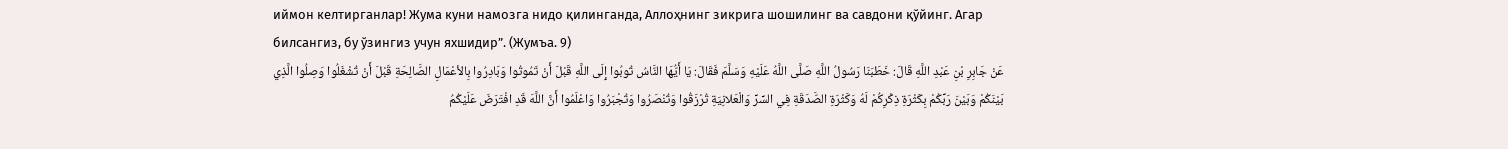иймон келтирганлар! Жума куни намозга нидо қилинганда, Аллоҳнинг зикрига шошилинг ва савдони қўйинг. Агар билсангиз, бу ўзингиз учун яхшидир”. (Жумъа. 9)
عَنْ جَابِرِ بْنِ عَبْدِ اللَّهِ قَالَ: خَطَبَنَا رَسُولُ اللَّهِ صَلَّى اللَّهُ عَلَيْهِ وَسَلَّمَ فَقَالَ: يَا أَيُّهَا النَّاسُ تُوبُوا إِلَى اللَّهِ قَبْلَ أَنْ تَمُوتُوا وَبَادِرُوا بِالأعْمَالِ الصَّالِحَةِ قَبْلَ أَنْ تُشْغَلُوا وَصِلُوا الَّذِي بَيْنَكُمْ وَبَيْنَ رَبِّكُمْ بِكَثْرَةِ ذِكْرِكُمْ لَهُ وَكَثْرَةِ الصَّدَقَةِ فِي السِّرِّ وَالْعَلانِيَةِ تُرْزَقُوا وَتُنْصَرُوا وَتُجْبَرُوا وَاعْلَمُوا أَنَّ اللَّهَ قَدِ افْتَرَضَ عَلَيْكُمُ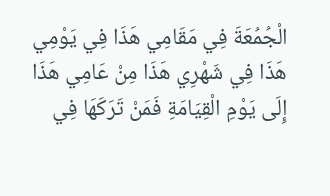الْجُمُعَةَ فِي مَقَامِي هَذَا فِي يَوْمِي هَذَا فِي شَهْرِي هَذَا مِنْ عَامِي هَذَا إِلَى يَوْمِ الْقِيَامَةِ فَمَنْ تَرَكَهَا فِي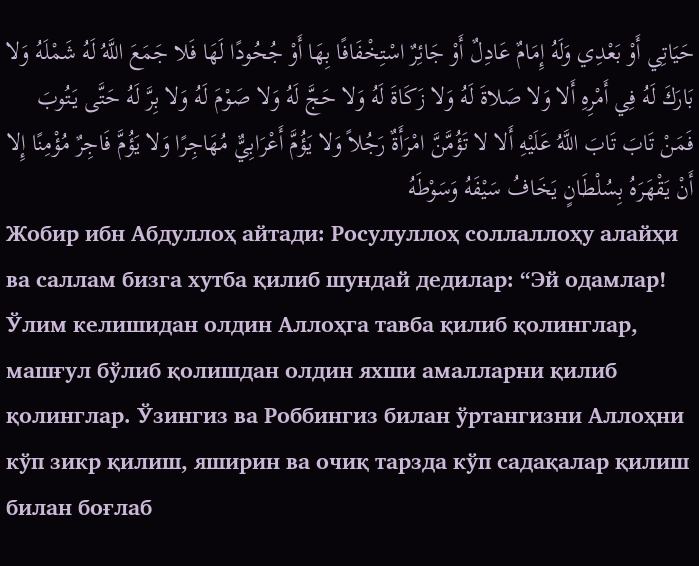حَيَاتِي أَوْ بَعْدِي وَلَهُ إِمَامٌ عَادِلٌ أَوْ جَائِرٌ اسْتِخْفَافًا بِهَا أَوْ جُحُودًا لَهَا فَلا جَمَعَ اللَّهُ لَهُ شَمْلَهُ وَلا بَارَكَ لَهُ فِي أَمْرِهِ أَلا وَلا صَلاةَ لَهُ وَلا زَكَاةَ لَهُ وَلا حَجَّ لَهُ وَلا صَوْمَ لَهُ وَلا بِرَّ لَهُ حَتَّى يَتُوبَ فَمَنْ تَابَ تَابَ اللَّهُ عَلَيْهِ أَلا لا تَؤُمَّنَّ امْرَأَةٌ رَجُلاً وَلا يَؤُمَّ أَعْرَابِيٌّ مُهَاجِرًا وَلا يَؤُمَّ فَاجِرٌ مُؤْمِنًا إِلا أَنْ يَقْهَرَهُ بِسُلْطَانٍ يَخَافُ سَيْفَهُ وَسَوْطَهُ
Жобир ибн Абдуллоҳ айтади: Росулуллоҳ соллаллоҳу алайҳи ва саллам бизга хутба қилиб шундай дедилар: “Эй одамлар! Ўлим келишидан олдин Аллоҳга тавба қилиб қолинглар, машғул бўлиб қолишдан олдин яхши амалларни қилиб қолинглар. Ўзингиз ва Роббингиз билан ўртангизни Аллоҳни кўп зикр қилиш, яширин ва очиқ тарзда кўп садақалар қилиш билан боғлаб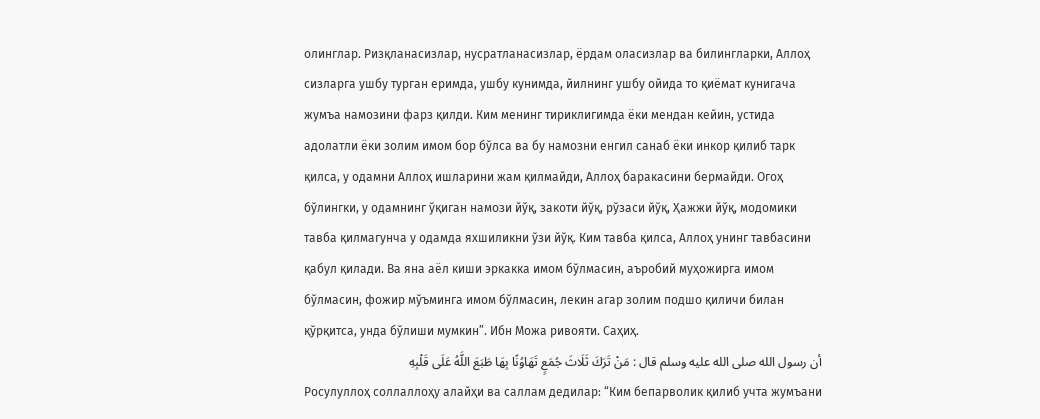олинглар. Ризқланасизлар, нусратланасизлар, ёрдам оласизлар ва билингларки, Аллоҳ сизларга ушбу турган еримда, ушбу кунимда, йилнинг ушбу ойида то қиёмат кунигача жумъа намозини фарз қилди. Ким менинг тириклигимда ёки мендан кейин, устида адолатли ёки золим имом бор бўлса ва бу намозни енгил санаб ёки инкор қилиб тарк қилса, у одамни Аллоҳ ишларини жам қилмайди, Аллоҳ баракасини бермайди. Огоҳ бўлингки, у одамнинг ўқиган намози йўқ, закоти йўқ, рўзаси йўқ, Ҳажжи йўқ, модомики тавба қилмагунча у одамда яхшиликни ўзи йўқ. Ким тавба қилса, Аллоҳ унинг тавбасини қабул қилади. Ва яна аёл киши эркакка имом бўлмасин, аъробий муҳожирга имом бўлмасин, фожир мўъминга имом бўлмасин, лекин агар золим подшо қиличи билан қўрқитса, унда бўлиши мумкин”. Ибн Можа ривояти. Саҳиҳ.
أن رسول الله صلى الله عليه وسلم قال : مَنْ تَرَكَ ثَلَاثَ جُمَعٍ تَهَاوُنًا بِهَا طَبَعَ اللَّهُ عَلَى قَلْبِهِ
Росулуллоҳ соллаллоҳу алайҳи ва саллам дедилар: “Ким бепарволик қилиб учта жумъани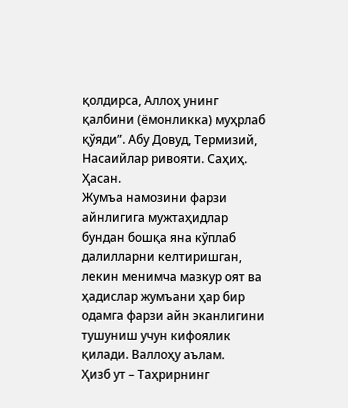қолдирса, Аллоҳ унинг қалбини (ёмонликка) муҳрлаб қўяди”. Абу Довуд, Термизий, Насаийлар ривояти. Саҳиҳ. Ҳасан.
Жумъа намозини фарзи айнлигига мужтаҳидлар бундан бошқа яна кўплаб далилларни келтиришган, лекин менимча мазкур оят ва ҳадислар жумъани ҳар бир одамга фарзи айн эканлигини тушуниш учун кифоялик қилади. Валлоҳу аълам.
Ҳизб ут – Таҳрирнинг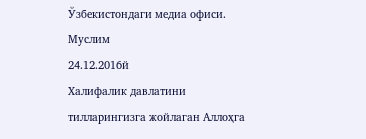Ўзбекистондаги медиа офиси. Муслим
24.12.2016й
Халифалик давлатини тилларингизга жойлаган Аллоҳга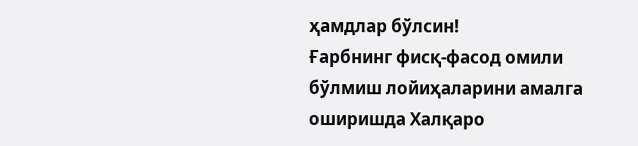ҳамдлар бўлсин!
Ғарбнинг фисқ-фасод омили бўлмиш лойиҳаларини амалга оширишда Халқаро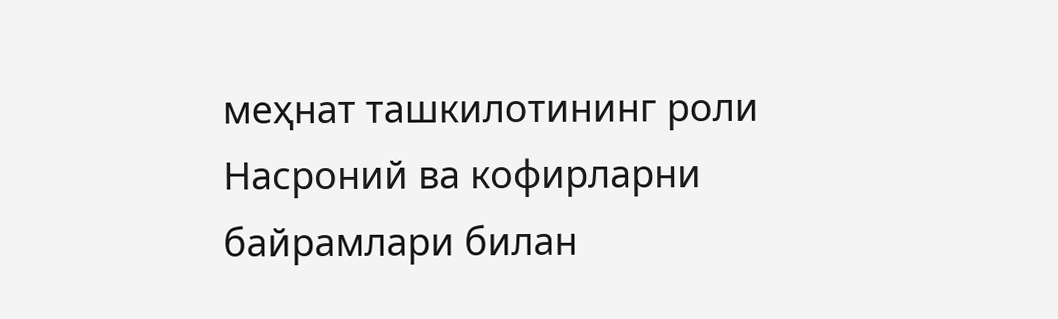меҳнат ташкилотининг роли
Насроний ва кофирларни байрамлари билан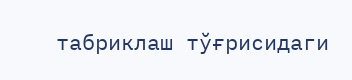табриклаш тўғрисидаги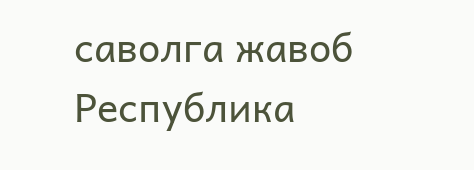саволга жавоб
Республика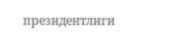президентлиги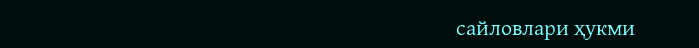сайловлари ҳукми